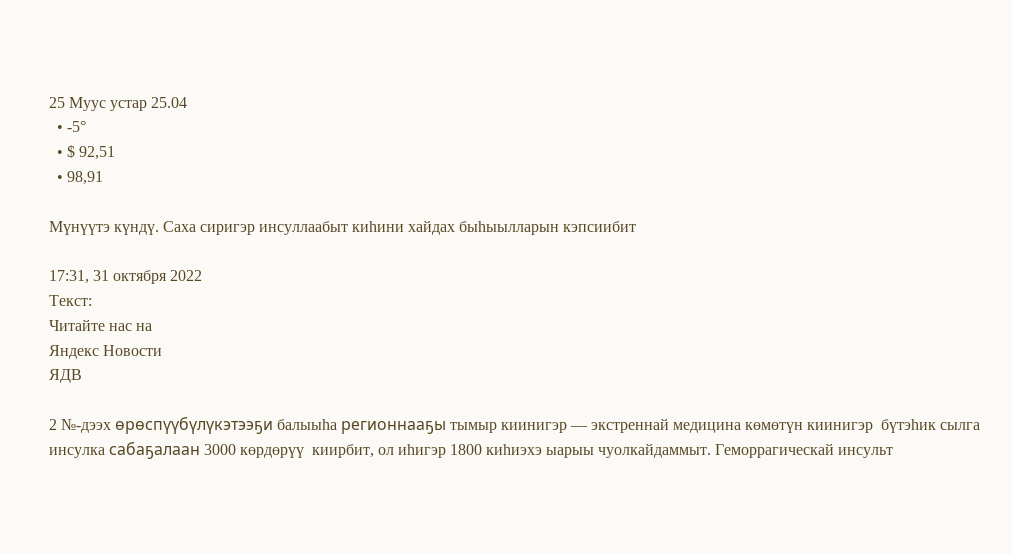25 Муус устар 25.04
  • -5°
  • $ 92,51
  • 98,91

Мүнүүтэ күндү. Саха сиригэр инсуллаабыт киһини хайдах быһыылларын кэпсиибит

17:31, 31 октября 2022
Текст:
Читайте нас на
Яндекс Новости
ЯДВ

2 №-дээх өрөспүүбүлүкэтээҕи балыыһа регионнааҕы тымыр киинигэр — экстреннай медицина көмөтүн киинигэр  бүтэһик сылга инсулка сабаҕалаан 3000 көрдөрүү  киирбит, ол иһигэр 1800 киһиэхэ ыарыы чуолкайдаммыт. Геморрагическай инсульт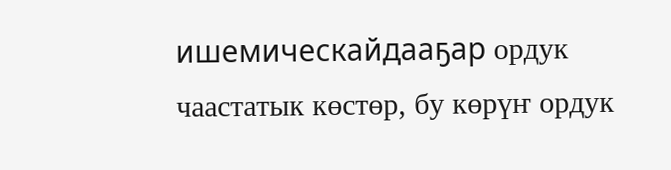ишемическайдааҕар ордук чаастатык көстөр, бу көрүҥ ордук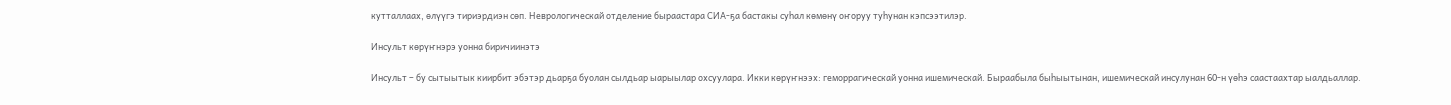кутталлаах, өлүүгэ тириэрдиэн сөп. Неврологическай отделение быраастара СИА-ҕа бастакы суһал көмөнү оҥоруу туһунан кэпсээтилэр.

Инсульт көрүҥнэрэ уонна биричиинэтэ

Инсульт – бу сытыытык киирбит эбэтэр дьарҕа буолан сылдьар ыарыылар охсуулара. Икки көрүҥнээх: геморрагическай уонна ишемическай. Быраабыла быһыытынан, ишемическай инсулунан 60-н үөһэ саастаахтар ыалдьаллар.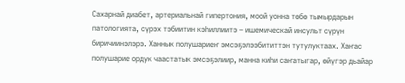Сахарнай диабет, артериальнай гипертония, моой уонна төбө тымырдарын патологията, сүрэх тэбиитин кэһиллиитэ – ишемическай инсульт сүрүн биричиинэлэрэ. Ханнык полушариеҥ эмсэҕэлээбититтэн тутулуктаах. Хаҥас полушарие ордук чаастатык эмсэҕэлиир, манна киһи саҥатыгар, өйүгэр дьайар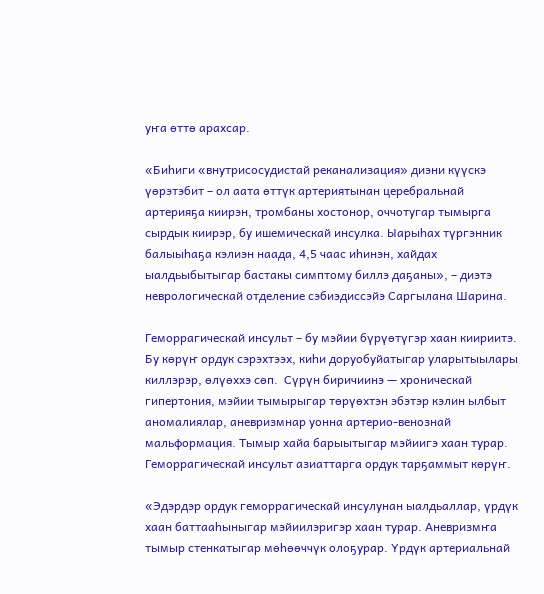уҥа өттө арахсар.

«Биһиги «внутрисосудистай реканализация» диэни күүскэ үөрэтэбит – ол аата өттүк артериятынан церебральнай артерияҕа киирэн, тромбаны хостонор, оччотугар тымырга сырдык киирэр, бу ишемическай инсулка. Ыарыһах түргэнник балыыһаҕа кэлиэн наада, 4,5 чаас иһинэн, хайдах ыалдьыбытыгар бастакы симптому биллэ даҕаны», – диэтэ неврологическай отделение сэбиэдиссэйэ Саргылана Шарина.

Геморрагическай инсульт – бу мэйии бүрүөтүгэр хаан киириитэ. Бу көрүҥ ордук сэрэхтээх, киһи доруобуйатыгар уларытыылары киллэрэр, өлүөххэ сөп.  Сүрүн биричиинэ — хроническай гипертония, мэйии тымырыгар төрүөхтэн эбэтэр кэлин ылбыт аномалиялар, аневризмнар уонна артерио-венознай мальформация. Тымыр хайа барыытыгар мэйиигэ хаан турар. Геморрагическай инсульт азиаттарга ордук тарҕаммыт көрүҥ.

«Эдэрдэр ордук геморрагическай инсулунан ыалдьаллар, үрдүк хаан баттааһыныгар мэйиилэригэр хаан турар. Аневризмҥа тымыр стенкатыгар мөһөөччүк олоҕурар. Үрдүк артериальнай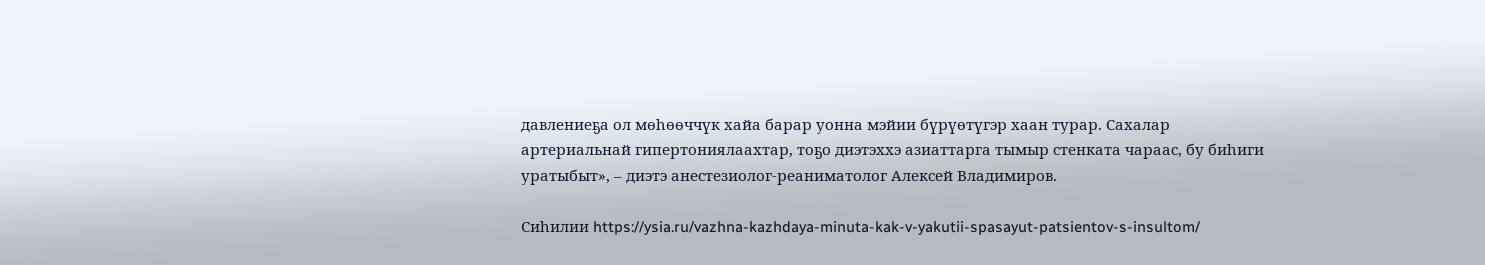давлениеҕа ол мөһөөччүк хайа барар уонна мэйии бүрүөтүгэр хаан турар. Сахалар артериальнай гипертониялаахтар, тоҕо диэтэххэ азиаттарга тымыр стенката чараас, бу биһиги уратыбыт», – диэтэ анестезиолог-реаниматолог Алексей Владимиров.

Сиһилии https://ysia.ru/vazhna-kazhdaya-minuta-kak-v-yakutii-spasayut-patsientov-s-insultom/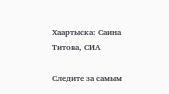Хаартыска: Саина Титова, СИА

Следите за самым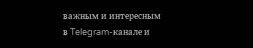важным и интересным в Telegram-канале и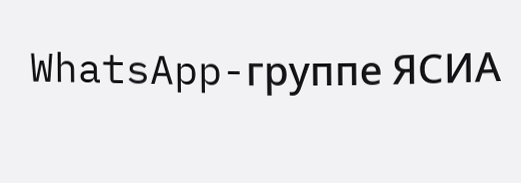WhatsApp-группе ЯСИА